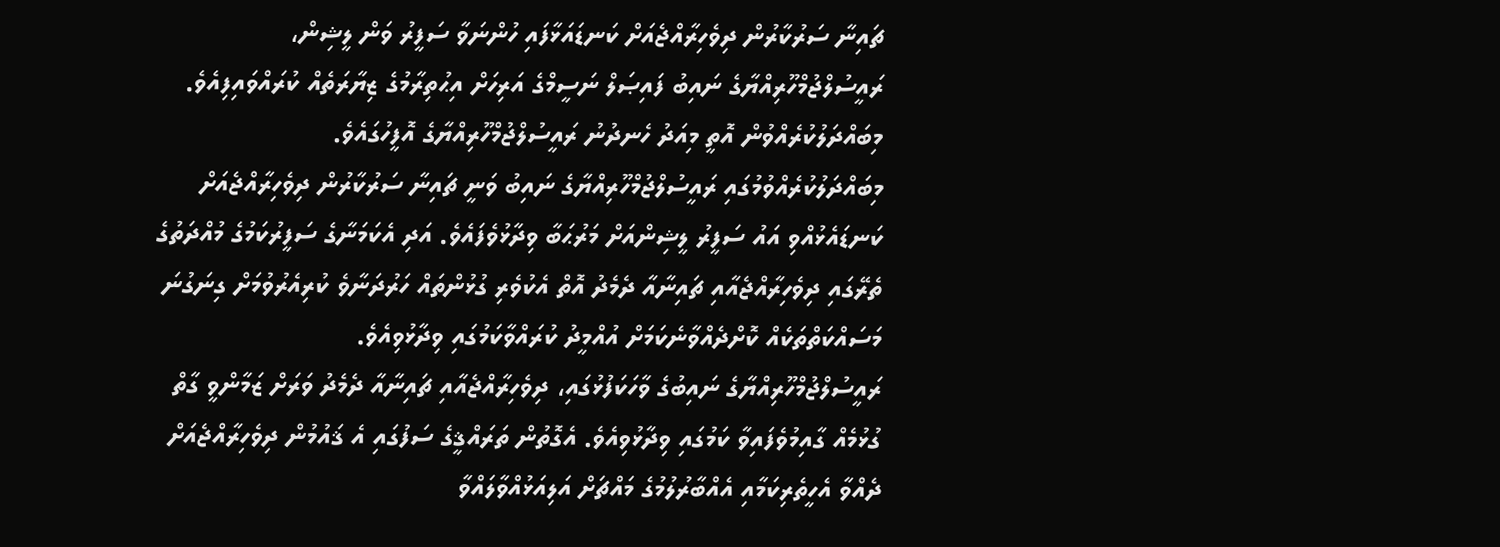ޗައިނާ ސަރުކާރުން ދިވެހިރާއްޖެއަށް ކަނޑައަޅާފައި ހުންނަވާ ސަފީރު ވަން ލީޝިން، ރައީސުލްޖުމްހޫރިއްޔާގެ ނައިބު ފައިޞަލް ނަސީމްގެ އަރިހަށް އިޙުތިރާމުގެ ޒިޔާރަތެއް ކުރައްވައިފިއެވެ. މިބައްދަލުކުރެއްވުން އޮތީ މިއަދު ހެނދުނު ރައީސުލްޖުމްހޫރިއްޔާގެ އޮފީހުގައެވެ.
މިބައްދަލުކުރެއްވުމުގައި ރައީސުލްޖުމްހޫރިއްޔާގެ ނައިބު ވަނީ ޗައިނާ ސަރުކާރުން ދިވެހިރާއްޖެއަށް ކަނޑައެޅުއްވި އައު ސަފީރު ލީޝިންއަށް މަރުޙަބާ ވިދާޅުވެފައެވެ. އަދި އެކަމަނާގެ ސަފީރުކަމުގެ މުއްދަތުގެ ތެރޭގައި ދިވެހިރާއްޖެއާއި ޗައިނާއާ ދެމެދު އޮތް އެކުވެރި ގުޅުންތައް ހަރުދަނާވެ ކުރިއެރުވުމަށް ގިނަގުނަ މަސައްކަތްތަކެއް ކޮށްދެއްވާނެކަމަށް އުއްމީދު ކުރައްވާކަމުގައި ވިދާޅުވިއެވެ.
ރައީސުލްޖުމްހޫރިއްޔާގެ ނައިބުގެ ވާހަކަފުޅުގައި، ދިވެހިރާއްޖެއާއި ޗައިނާއާ ދެމެދު ވަރަށް ޒަމާންވީ ގާތް ގުޅުމެއް ގާއިމުވެފައިވާ ކަމުގައި ވިދާޅުވިއެވެ. އެގޮތުން ތަރައްޤީގެ ސަފުގައި އެ ޤައުމުން ދިވެހިރާއްޖެއަށް ދެއްވާ އެހީތެރިކަމާއި އެއްބާރުލުމުގެ މައްޗަށް އަލިއަޅުއްވާލައްވާ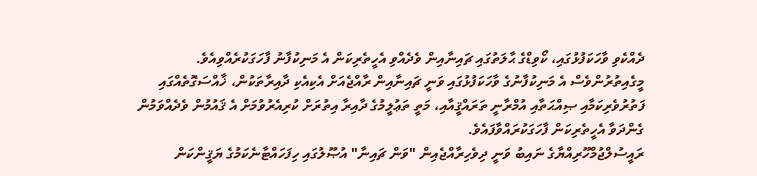ދެއްކެވި ވާހަކަފުޅުގައި، ކޯވިޑްގެ ޙާލަތުގައި ޗައިނާއިން ވެދެއްވި އެހީތެރިކަން އެ މަނިކުފާނު ފާހަގަކުރެއްވިއެވެ. މީގެއިތުރުންވެސް އެ މަނިކުފާނުގެ ވާހަކަފުޅުގައި ވަނީ ޗައިނާއިން ރާއްޖެއަށް އެކިއެކި ދާއިރާތަކުން، ޚާއްސަގޮތެއްގައި ފަތުރުވެރިކަމާއި ޞިއްޙަތާއި އުމްރާނީ ތަރައްޤީއާއި، މަތީ ތަޢުލީމުގެ ދާއިރާ އިތުރަށް ކުރިއެރުވުމަށް އެ ޤައުމުން ވެދެއްވަމުން ގެންދަވާ އެހީތެރިކަން ފާހަގަކުރައްވާފައެވެ.
ރައީސުލްޖުމްހޫރިއްޔާގެ ނައިބު ވަނީ ދިވެހިރާއްޖެއިން "ވަން ޗައިނާ" އުޞޫލުގައި ހިފަހައްޓާނެކަމުގެ ޔަޤީންކަން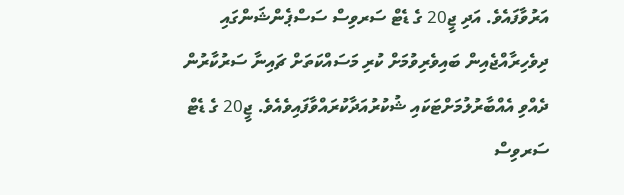އަރުވާފައެވެ. އަދި ޖީ20 ގެ ޑެޓް ސަރވިސް ސަސްޕެންޝަންގައި ދިވެހިރާއްޖެއިން ބައިވެރިވުމަށް ކުރި މަސައްކަތަށް ޗައިނާ ސަރުކާރުން ދެއްވި އެއްބާރުލުމަށްޓަކައި ޝުކުރުއަދާކުރައްވާފައިވެއެވެ. ޖީ20 ގެ ޑެޓް ސަރވިސް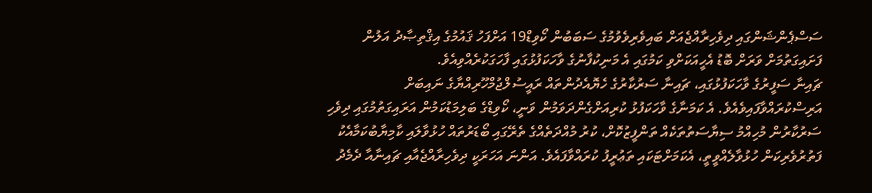ސަސްޕެންޝަންގައި ދިވެހިރާއްޖެއަށް ބައިވެރިވެވުމުގެ ސަބަބުން ކޯވިޑް19 އަށްފަހު ޤައުމުގެ އިޤްތިޞާދު އަލުން ފަށައިގަތުމަށް ވަރަށް ބޮޑު އެހީއަކަށްވި ކަމުގައި އެ މަނިކުފާނުގެ ވާހަކަފުޅުގައި ފާހަގަކުރެއްވިއެވެ.
ޗައިނާ ސަފީރުގެ ވާހަކަފުޅުގައި، ޗައިނާ ސަރުކާރުގެ ހެޔޮއެދުންތައް ރައީސުލްޖުމްހޫރިއްޔާގެ ނައިބަށް އަރިސްކުރައްވާފައިވެއެވެ. އެ ކަމަނާގެ ވާހަކަފުޅު ކުރިއަށްގެންދަވަމުން ވަނީ، ކޯވިޑްގެ ބަލިމަޑުކަމުން އަރައިގަތުމުގައި ދިވެހި ސަރުކާރުން މުހިއްމު ސިޔާސަތުތަކެއް ތަންފީޒުކޮށް، ކުރު މުއްދަތެއްގެ ތެރޭގައި ބޯޑަރުތައް ހުޅުވާލައި ކާމިޔާބުކަމާއެކު ފަތުރުވެރިކަން ހުޅުވާލެއްވީތީ، އެކަމަށްޓަކައި ތަޢުރީފު ކުރައްވާފައެވެ. އަންނަ އަހަރަކީ ދިވެހިރާއްޖެއާއި ޗައިނާއާ ދެމެދު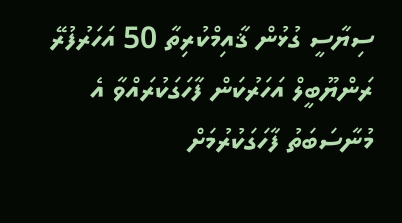ސިޔާސީ ގުޅުން ޤާއިމްކުރިތާ 50 އަހަރުފުރޭ ރަންޔޫބީލް އަހަރުކަން ފާހަގަކުރައްވާ އެ މުނާސަބަތު ފާހަގަކުރުމަށް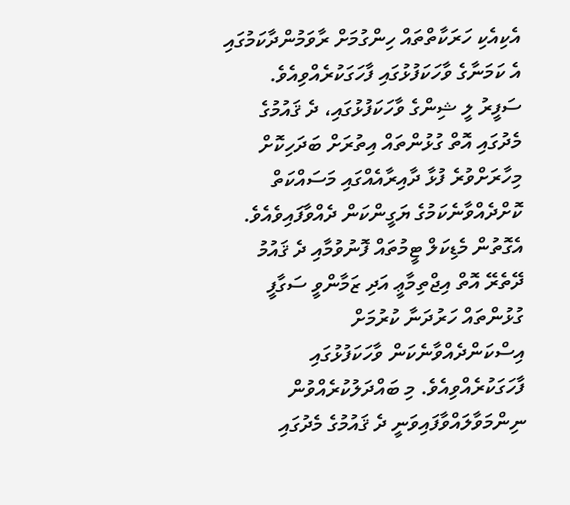އެކިއެކި ހަރަކާތްތައް ހިންގުމަށް ރާވަމުންދާކަމުގައި އެ ކަމަނާގެ ވާހަކަފުޅުގައި ފާހަގަކުރެއްވިއެވެ.
ސަފީރު ލީ ޝިންގެ ވާހަކަފުޅުގައި، ދެ ޤައުމުގެ މެދުގައި އޮތް ގުޅުންތައް އިތުރަށް ބަދަހިކޮށް މިހާރަށްވުރެ ފުޅާ ދާއިރާއެއްގައި މަސައްކަތް ކޮށްދެއްވާނެކަމުގެ ޔަގީންކަން ދެއްވާފައިވެއެވެ. އެގޮތުން މެޑިކަލް ޓީމުތައް ފޮނުވުމާއި ދެ ޤައުމު ދޭތެރޭ އޮތް އިޖްތިމާޢީ އަދި ޒަމާންވީ ސަގާފީ ގުޅުންތައް ހަރުދަނާ ކުރުމަށް އިސްކަންދެއްވާނެކަން ވާހަކަފުޅުގައި ފާހަގަކުރެއްވިއެވެ. މި ބައްދަލުކުރެއްވުން ނިންމަވާލައްވާފައިވަނީ ދެ ޤައުމުގެ މެދުގައި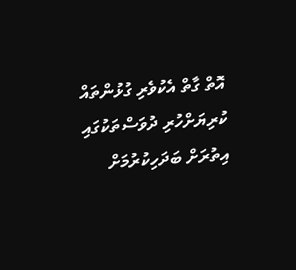އޮތް ގާތް އެކުވެރި ގުޅުންތައް ކުރިޔަށްހުރި ދުވަސްތަކުގައި އިތުރަށް ބަދަހިކުރުމަށް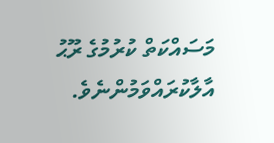މަސައްކަތް ކުރުމުގެ ރޫޙު އާލާކުރައްވަމުންނެވެ.